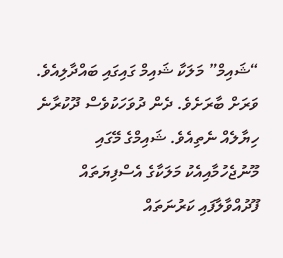“ޝައިމް” މަލަކާ ޝައިމް ގައިގައި ބައްދާލިއެވެ. ވަރަށް ބާރަށެވެ. ދެން ދުވަހަކުވެސް ދޫކުރާނެ ހިޔާލެއް ނެތިއެވެ. ޝައިމްގެ މޭގައި މޫނުޖެހުމާއިއެކު މަލަކާގެ އެސްފިޔަތައް ފޫދުއްވާލާފައި ކަރުނަތައް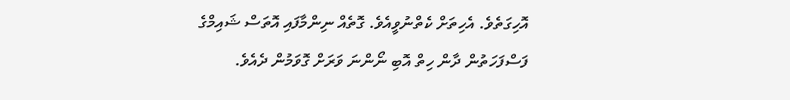އޮހިގަތެވެ. އެހިތަށް ކެތްނުވީއެވެ. ގޮތެއް ނިންމާފައި އޮތަސް ޝައިމްގެ ފަސްފަހަތުން ދާން ހިތް އޮބި ނޯންނަ ވަރަށް ގޮވަމުން ދެއެވެ.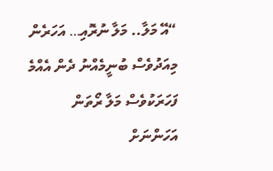“އޭ މަލާ.. މަލާ ނުރޮއި… އަހަރެން މިއަދުވެސް ބުނީމެއްނު ދެން އެއްމެ ފަހަރަކުވެސް މަލާ ރޯތަން އަހަންނަށް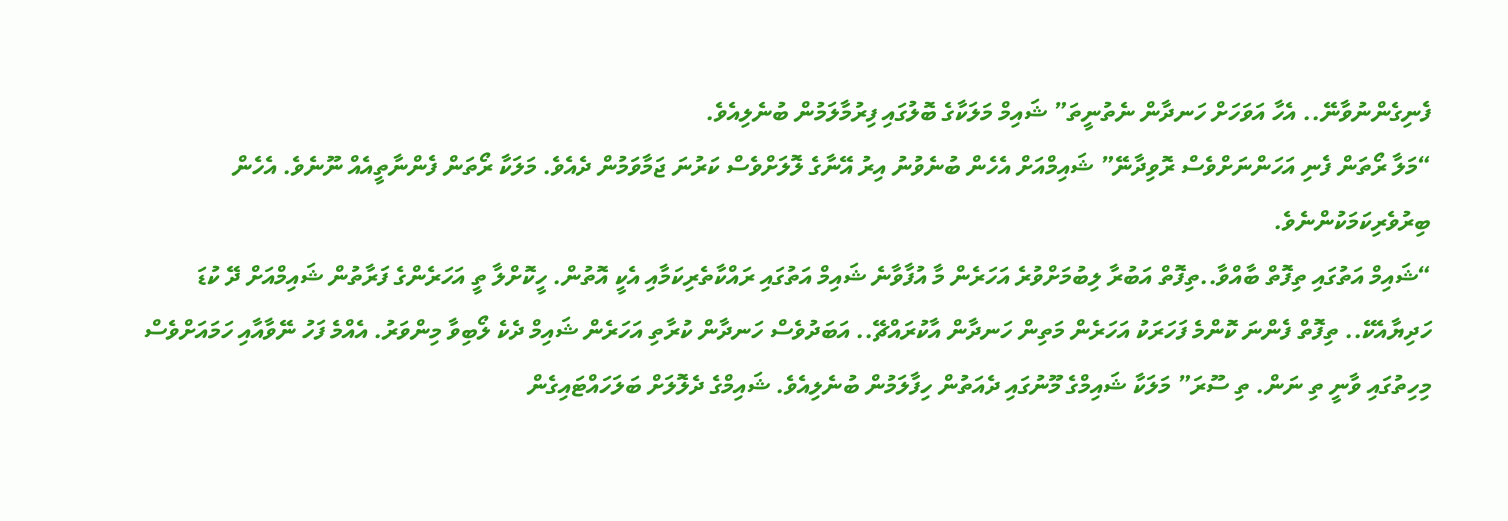ފެނިގެންނުވާނޭ.. އެހާ އަވަހަށް ހަނދާން ނެތުނީތަ” ޝައިމް މަލަކާގެ ބޮލުގައި ފިރުމާލަމުން ބުނެލިއެވެ.
“މަލާ ރޯތަން ފެނި އަހަންނަށްވެސް ރޮވިދާނޭ” ޝައިމްއަށް އެހެން ބުނެވުނު އިރު އޭނާގެ ލޮލަށްވެސް ކަރުނަ ޖަމާވަމުން ދެއެވެ. މަލަކާ ރޯތަން ފެންނާތީއެއް ނޫނެވެ. އެހެން ބިރުވެރިކަމަކުންނެވެ.
“ޝައިމް އަތުގައި ތިފޮތް ބާއްވާ..ތިފޮތް އަބުރާ ލިބުމަށްވުރެ އަހަރެން މާ އުފާވާނެ ޝައިމް އަތުގައި ރައްކާތެރިކަމާއި އެކީ އޮތުން. ހީކޮށްލާ ތީ އަހަރެންގެ ފަރާތުން ޝައިމްއަށް ދޭ ކުޑަ ހަދިޔާއެކޭ.. ތިފޮތް ފެންނަ ކޮންމެ ފަހަރަކު އަހަރެން މަތިން ހަނދާން އާކުރައްޗޭ.. އަބަދުވެސް ހަނދާން ކުރާތި އަހަރެން ޝައިމް ދެކެ ލޯބިވާ މިންވަރު. އެއްމެ ފަހު ނޭވާއާއި ހަމައަށްވެސް މިހިތުގައި ވާނީ ތި ނަން. ތި ސޫރަ” މަލަކާ ޝައިމްގެ މޫނުގައި ދެއަތުން ހިފާލަމުން ބުނެލިއެވެ. ޝައިމްގެ ދެލޮލަށް ބަލަހައްޓައިގެން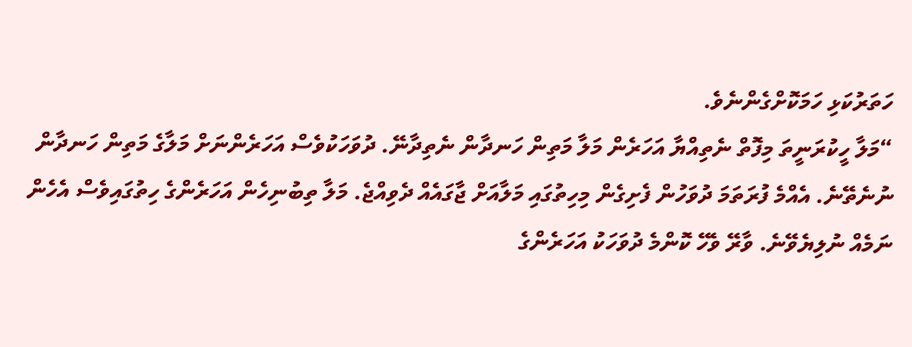ހަތަރުކަޅި ހަމަކޮށްގެންނެވެ.
“މަލާ ހީކުރަނީތަ މިފޮތް ނެތިއްޔާ އަހަރެން މަލާ މަތިން ހަނދާން ނެތިދާނޭ. ދުވަހަކުވެސް އަހަރެންނަށް މަލާގެ މަތިން ހަނދާން ނުނެތޭނެ. އެއްމެ ފުރަތަމަ ދުވަހުން ފެށިގެން މިހިތުގައި މަލާއަށް ޖާގައެއް ދެވިއްޖެ. މަލާ ތިބުނިހެން އަހަރެންގެ ހިތުގައިވެސް އެހެން ނަމެއް ނުލިޔެވޭނެ. ވާރޭ ވެހޭ ކޮންމެ ދުވަހަކު އަހަރެންގެ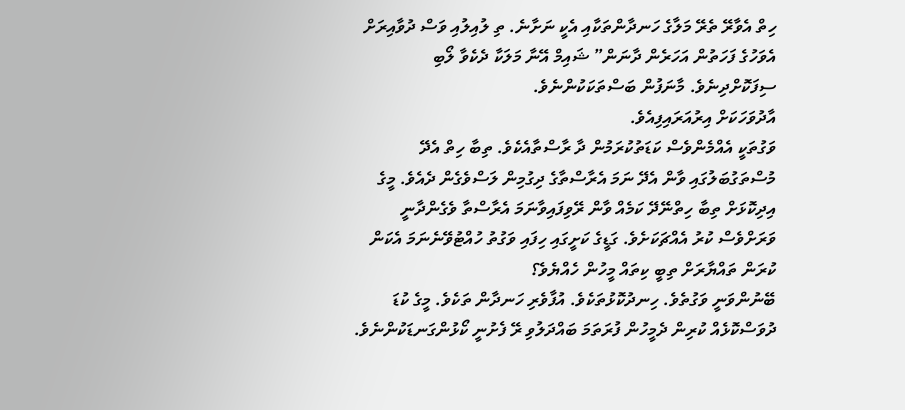ހިތް އެވާރޭ ތެރޭ މަލާގެ ހަނދާންތަކާއި އެކީ ނަށާނެ. ތި ލުއިލުއި ވަސް ދުވާއިރަށް އެވަހުގެ ފަހަތުން އަހަރެން ދާނަން” ޝައިމް އޭނާ މަލަކާ ދެކެވާ ލޯބި ސިފަކޮށްދިނެވެ. މާނަފުން ބަސްތަކަކުންނެވެ.
އާދުވަހަކަށް އިރުއަރައިފިއެވެ.
ވަގުތަކީ އެއްމެންވެސް ކަޑަތުކުރަމުން ދާ ރާސްތާއެކެވެ. ތިބާ ހިތް އެދޭ މުސްތަގުބަލުގައި ވާން އެދޭ ނަމަ އެރާސްތާގެ ދިގުމިން ލަސްވެގެން ދެއެވެ. މީގެ އިދިކޮޅަށް ތިބާ ހިތްނޭދޭ ކަމެއް ވާން ރޭވިފައިވާނަމަ އެރާސްތާ ވެގެންދާނީ ވަރަށްވެސް ކުރު އެއްޗަކަށެވެ. ގަޑީގެ ކަށީގައި ހިފައި ވަގުތު ހުއްޓުވޭނެނަމަ އެކަން ކުރަން ތައްޔާރަށް ތިބީ ކިތައް މީހުން ހެއްޔެވެ؟
ބޭނުންވަނީ ވަގުތެވެ. ހިނދުކޮޅުތަކެވެ. އުފާވެރި ހަނދާން ތަކެވެ. މީގެ ކުޑަ ދުވަސްކޮޅެއް ކުރިން ދެމީހުން ފުރަތަމަ ބައްދަލުވި ރޭ ފެށުނީ ކޯޅުންގަނޑަކުންނެވެ.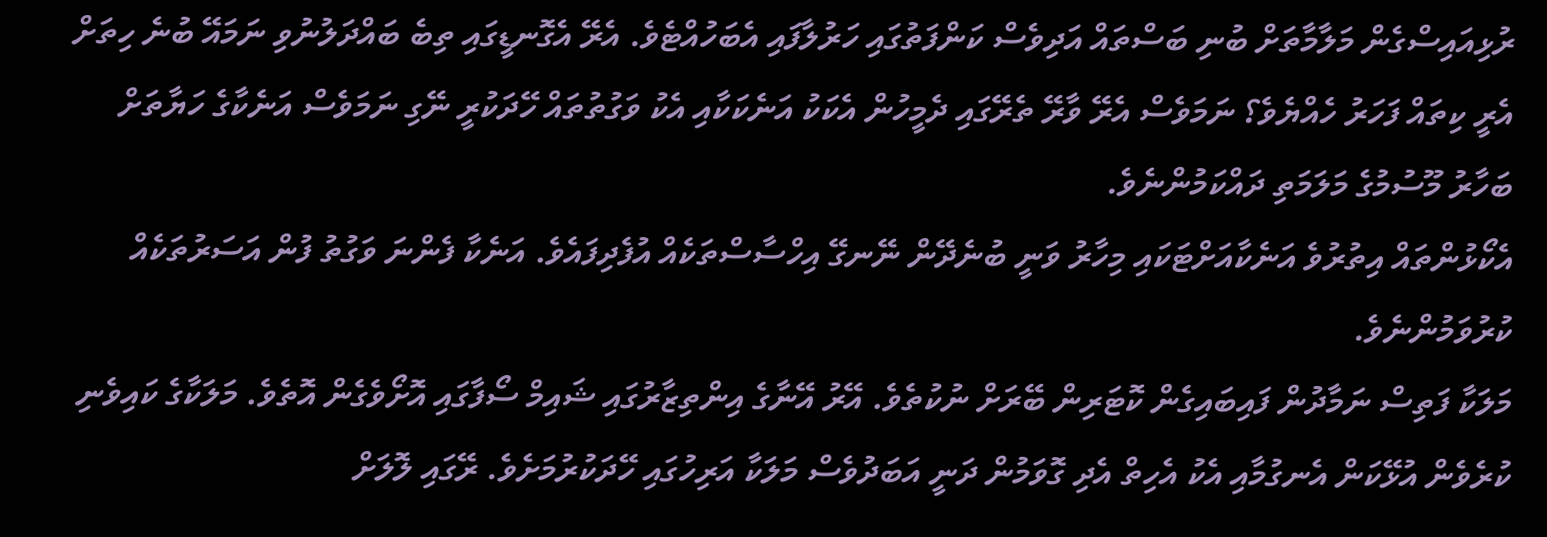ރުޅިއައިސްގެން މަލާމާތަށް ބުނި ބަސްތައް އަދިވެސް ކަންފަތުގައި ހަރުލާފައި އެބަހުއްޓެވެ. އެރޭ އެގޮނޑީގައި ތިބެ ބައްދަލުނުވި ނަމައޭ ބުނެ ހިތަށް އެރީ ކިތައް ފަހަރު ހެއްޔެވެ؟ ނަމަވެސް އެރޭ ވާރޭ ތެރޭގައި ދެމީހުން އެކަކު އަނެކަކާއި އެކު ވަގުތުތައް ހޭދަކުރީ ނޭގި ނަމަވެސް އަނެކާގެ ހަޔާތަށް ބަހާރު މޫސުމުގެ މަލަމަތި ދައްކަމުންނެވެ.
އެކޯޅުންތައް އިތުރުވެ އަނެކާއަށްޓަކައި މިހާރު ވަނީ ބުނެދޭން ނޭނގޭ އިހްސާސްތަކެއް އުފެދިފައެވެ. އަނެކާ ފެންނަ ވަގުތު ފުން އަސަރުތަކެއް ކުރުވަމުންނެވެ.
މަލަކާ ފަތިސް ނަމާދުން ފައިބައިގެން ކޮޓަރިން ބޭރަށް ނުކުތެވެ. އޭރު އޭނާގެ އިންތިޒާރުގައި ޝައިމް ސޯފާގައި އޮށޯވެގެން އޮތެވެ. މަލަކާގެ ކައިވެނި ކުރެވެން އުޅޭކަން އެނގުމާއި އެކު އެހިތް އެދި ގޮވަމުން ދަނީ އަބަދުވެސް މަލަކާ އަރިހުގައި ހޭދަކުރުމަށެވެ. ރޭގައި ލޮލަށް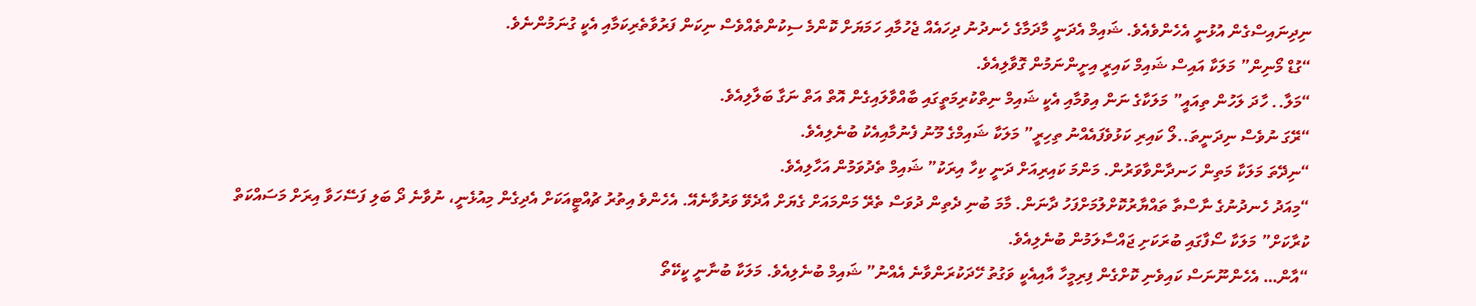ނިދިނައިސްގެން އުޅުނީ އެހެންވެއެވެ. ޝައިމް އެދަނީ މާދަމާގެ ހެނދުނު ދިހައެއް ޖެހުމާއި ހަމަޔަށް ކޮންމެ ސިކުންތެއްވެސް ނިކަން ފަރުވާތެރިކަމާއި އެކީ ގުނަމުންނެވެ.
“ގުޑް މޯނިން” މަލަކާ އައިސް ޝައިމް ކައިރީ އިށީންނަމުން ގޮވާލިއެވެ.
“މަލާ.. ހާދަ ލަހުން ތިއައީ” މަލަކާގެ ނަން އިވުމާއި އެކީ ޝައިމް ނިތްކުރިމަތީގައި ބާއްވާލައިގެން އޮތް އަތް ނަގާ ބަލާލިއެވެ.
“ރޭގަ ނުވެސް ނިދަނީތަ..ލޯ ކައިރި ކަޅުވެފައެއްނު ތިހިރީ” މަލަކާ ޝައިމްގެ މޫނު ފެނުމާއިއެކު ބުނެލިއެވެ.
“ނިދޭތަ މަލަކާ މަތިން ހަނދާންވާވަރުން. މަންމަ ކައިރިއަށް ދަނީ ކިހާ އިރަކު” ޝައިމް ތެދުވަމުން އަހާލިއެވެ.
“މިއަދު ހެނދުނުގެ ނާސްތާ ތައްޔާރުކޮށްލުމަށްފަހު ދާނަން. މާމަ ބުނި ދެތިން ދުވަސް ތެރޭ މަންމައަށް ގެޔަށް އާދެވޭ ވަރުވާނެއޭ. އެހެންވެ އިތުރު ޗުއްޓީއަކަށް އެދިގެން މިއުޅެނީ، ނުވާނެ ދޯ ބަލި ފަސޭހަވާ އިރަށް މަސައްކަތް ކުރާކަށް” މަލަކާ ސޯފާގައި ބުރަކަށި ޖައްސާލަމުން ބުނެލިއެވެ.
“އާން… އެހެންނޫނަސް ކައިވެނި ކޮށްގެން ފިރިމީހާ އާއިއެކީ ވަގުތު ހޭދަކުރަންވާނެ އެއްނު” ޝައިމް ބުނެލިއެވެ. މަލަކާ ބުނާނީ ކީކޭތޯ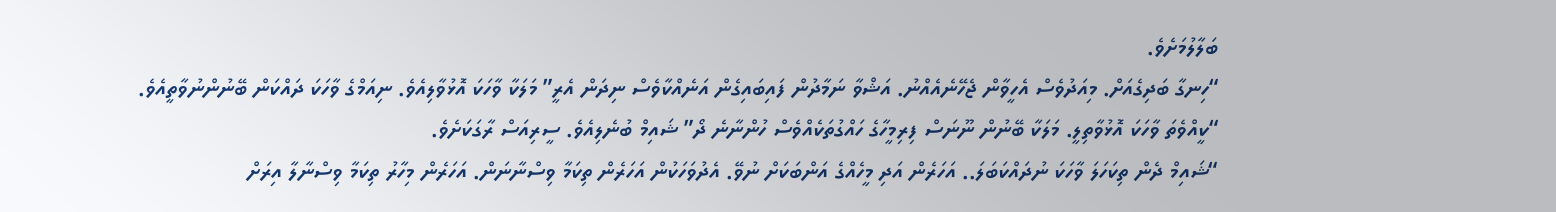ބަލާލުމަށެވެ.
“ހިނގާ ބަދިގެއަށް. މިއަދުވެސް އެހީވާން ޖެހޭނެއެއްނު. އަޝްވާ ނަމާދުން ފައިބައިގެން އަނެއްކާވެސް ނިދަން އެރީ” މަލަކާ ވާހަކަ އޮޅުވާލިއެވެ. ނިއަމްގެ ވާހަކަ ދައްކަން ބޭނުންނުވާތީއެވެ.
“ކީއްވެތަ ވާހަކަ އޮޅުވާތިލީ. މަލަކާ ބޭނުން ނޫނަސް ފިރިމީހާގެ ހައްގުތަކެއްވެސް ހުންނާނެ ދޯ” ޝައިމް ބުނެލިއެވެ. ސީރިއަސް ރާގަކަށެވެ.
“ޝައިމް ދެން ތިކަހަލަ ވާހަކަ ނުދައްކަބަލަ.. އަހަރެން އަދި މީހެއްގެ އަންބަކަށް ނުވޭ. އެދުވަހަކުން އަހަރެން ތިކަމާ ވިސްނާނަން. އަހަރެން މިހާރު ތިކަމާ ވިސްނާލާ އިރަށް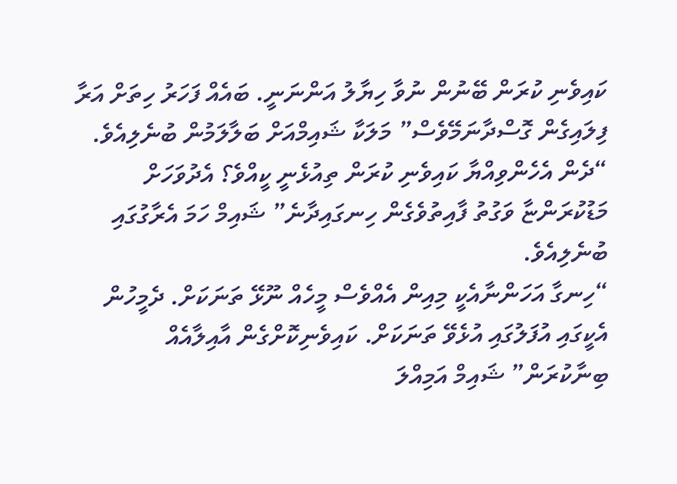ކައިވެނި ކުރަން ބޭނުން ނުވާ ހިޔާލު އަންނަނީ. ބައެއް ފަހަރު ހިތަށް އަރާ ފިލައިގެން ގޮސްދާނަމޭވެސް” މަލަކާ ޝައިމްއަށް ބަލާލަމުން ބުނެލިއެވެ.
“ދެން އެހެންވިއްޔާ ކައިވެނި ކުރަން ތިއުޅެނީ ކީއްވެ؟ އެދުވަހަށް މަޑުކުރަންޏާ ވަގުތު ފާއިތުވެގެން ހިނގައިދާނެ” ޝައިމް ހަމަ އެރާގުގައި ބުނެލިއެވެ.
“ހިނގާ އަހަންނާއެކީ މިއިން އެއްވެސް މީހެއް ނޫޅޭ ތަނަކަށް. ދެމީހުން އެކީގައި އުފަލުގައި އުޅެވޭ ތަނަކަށް. ކައިވެނިކޮށްގެން އާއިލާއެއް ބިނާކުރަން” ޝައިމް އަމިއްލަ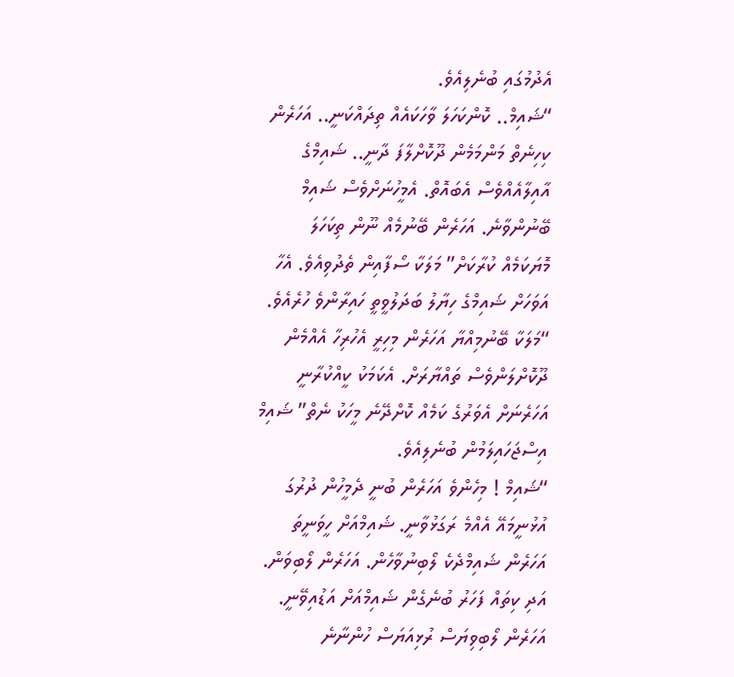އެދުމުގައި ބުނެލިއެވެ.
“ޝައިމް.. ކޮންކަހަލަ ވާހަކައެއް ތިދައްކަނީ.. އަހަރެން ކިހިނެތް މަންމަމެން ދޫކޮށްލާފަ ދާނީ.. ޝައިމްގެ އާއިލާއެއްވެސް އެބައޮތް. އެމީހުނަށްވެސް ޝައިމް ބޭނުންވާނެ. އަހަރެން ބޭނުމެއް ނޫން ތިކަހަލަ މޮޔަކަމެއް ކުރާކަށް” މަލަކާ ސޯފާއިން ތެދުވިއެވެ. އެހާ އަވަހަށް ޝައިމްގެ ހިޔާލު ބަދަލުވީތީ ހައިރާންވެ ހުރެއެވެ.
“މަލަކާ ބޭނުމިއްޔާ އަހަރެން މިހިރީ އެހުރިހާ އެއްމެން ދޫކޮށްލަންވެސް ތައްޔާރަށް. އެކަމަކު ކީއްކުރާނީ އަހަރެނަށް އެވަރުގެ ކަމެއް ކޮށްދޭނެ މީހަކު ނެތް” ޝައިމް އިސްޖަހައިލަމުން ބުނެލިއެވެ.
“ޝައިމް ! މިހެންވެ އަހަރެން ބުނީ ދެމީހުން ދުރުގަ އުޅުނީމައޭ އެއްމެ ރަގަޅުވާނީ. ޝައިމްއަށް ހީވަނީތަ އަހަރެން ޝައިމްދެކެ ލޯބިނުވާހެން. އަހަރެން ލޯބިވަން. އަދި ކިތައް ފަހަރު ބުނެގެން ޝައިމްއަށް އަޑުއިވޭނީ. އަހަރެން ލޯބިވިޔަސް ރުޅިއަޔަސް ހުންނާނެ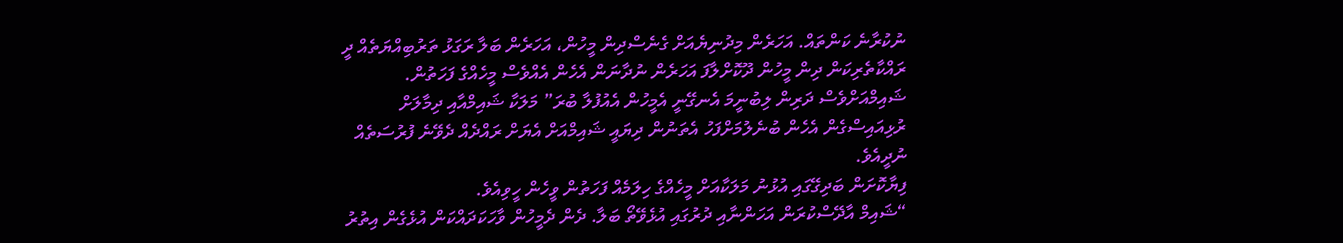ނުކުރާނެ ކަންތައް. އަހަރެން މިދުނިޔެއަށް ގެނެސްދިން މީހުން، އަހަރެން ބަލާ ރަގަޅު ތަރުބިއްޔަތެއް ދީ ރައްކާތެރިކަން ދިން މީހުން ދޫކޮށްލާފަ އަހަރެން ނުދާނަން އެހެން އެއްވެސް މީހެއްގެ ފަހަތުން. ޝައިމްއަށްވެސް ދަރިން ލިބުނީމަ އެނގޭނީ އެމީހުން އެއުފުލާ ބުރަ” މަލަކާ ޝައިމްއާއި ދިމާލަށް ރުޅިއައިސްގެން އެހެން ބުނެލުމަށްފަހު އެތަނުން ދިޔައީ ޝައިމްއަށް އެޔަށް ރައްދެއް ދެވޭނެ ފުރުސަތެއް ނުދީއެވެ.
ފިޔާކޮށަން ބަދިގޭގައި އުޅުނު މަލަކާއަށް މީހެއްގެ ހިލަމެއް ފަހަތުން ވީހެން ހީވިއެވެ.
“ޝައިމް އާދޭސްކުރަން އަހަންނާއި ދުރުގައި އުޅެވޭތޯ ބަލާ. ދެން ދެމީހުން ވާހަކަދައްކަން އުޅެގެން އިތުރު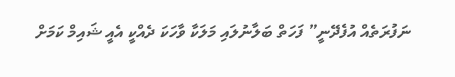ނަފުރަތެއް އުފެދޭނީ” ފަހަތް ބަލާނުލައި މަލަކާ ވާހަކަ ދެއްކީ އެއީ ޝައިމް ކަމަށް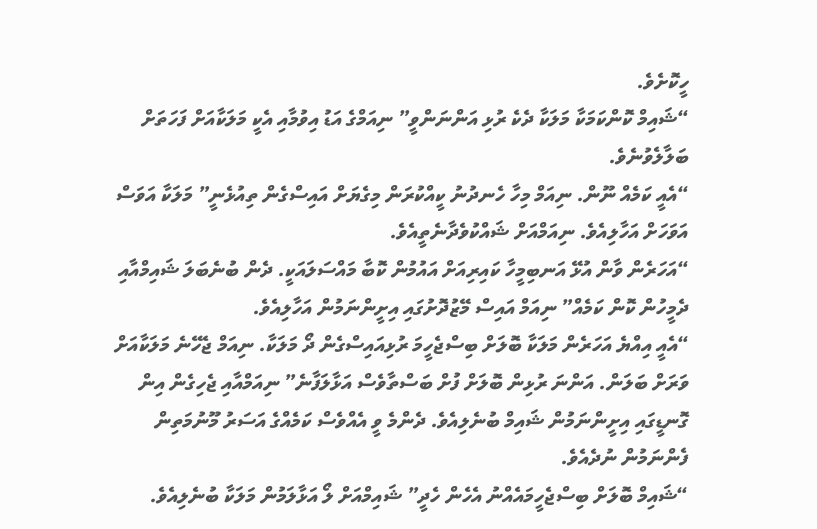ހީކޮށެވެ.
“ޝައިމް ކޮންކަމަކާ މަލަކާ ދެކެ ރުޅި އަންނަންވީ” ނިއަމްގެ އަޑު އިވުމާއި އެކީ މަލަކާއަށް ފަހަތަށް ބަލާލެވުނެވެ.
“އެއީ ކަމެއް ނޫން. ނިއަމް މިހާ ހެނދުނު ކީއްކުރަން މިގެޔަށް އައިސްގެން ތިއުޅެނީ” މަލަކާ އަވަސް އަވަހަށް އަހާލިއެވެ. ނިއަމްއަށް ޝައްކުވެދާނެތީއެވެ.
“އަހަރެން ވާން އުޅޭ އަނބިމީހާ ކައިރިއަށް އައުމުން ކޮބާ މައްސަލައަކީ. ދެން ބުނެބަލަ ޝައިމްއާއި ދެމީހުން ކޮން ކަމެއް” ނިއަމް އައިސް މޭޒުދޮށުގައި އިށީންނަމުން އަހާލިއެވެ.
“އެއީ އިއްޔެ އަހަރެން މަލަކާ ބޮލަށް ބިސްޖެހީމަ ރުޅިއައިސްގެން ދޯ މަލަކާ. ނިއަމް ޖެހޭނެ މަލަކާއަށް ވަރަށް ބަލަން. އަންނަ ރުޅިން ބޮލަށް ފުށް ބަސްތާވެސް އަޅާލަފާނެ” ނިއަމްއާއި ޖެހިގެން އިން ގޮނޑީގައި އިށީންނަމުން ޝައިމް ބުނެލިއެވެ. ދެންމެ ވީ އެއްވެސް ކަމެއްގެ އަސަރު މޫނުމަތިން ފެންނަމުން ނުދެއެވެ.
“ޝައިމް ބޮލަށް ބިސްޖެހީމައެއްނު އެހެން ހެދީ” ޝައިމްއަށް ލޯ އަޅާލަމުން މަލަކާ ބުނެލިއެވެ.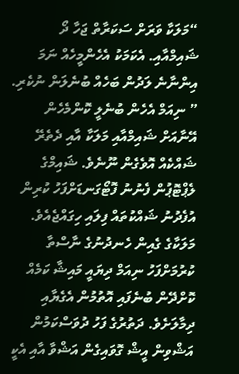“މަލަކާ ވަރަށް ސަކަރާތް ޖަހާ ދޯ ޝައިމްއާއި. އެކަމަކު އެހެންމީހެއް ނަމަ އިންނާނެ ލަދުން ބަހެއް ބުނެލަން ނުކެރި. ” ނިއަމް އެހެން ބުނެލީ ކޮންމެހެން އޭނާއަށް ޝައިމްއާއި މަލަކާ އާއި ދެތެރޭ ޝައްކެއް އޮވެގެން ނޫނެވެ. ޝައިމްގެ ލެޕްޓޮޕުން ފެނުނު ފޮޓޯގަނޑަށްފަހު ކުރިން އުފެދުނު ޝައްކުތައް ފިލައި ހިގައްޖެއެވެ.
މަލަކާގެ ގެއިން ހެނދުނުގެ ނާސްތާ ކުރުމަށްފަހު ނިއަމް ދިޔައީ މައިޝާ ކަމެއް ކޮށްދޭން ބުނެފައި އޮތުމުން އެގެޔާއި ދިމާލަށެވެ. ދަތުރުގެ ފަހު ދުވަސްކަމުން އަޝްވިން އީޝް ގޮވައިގެން އަޝްވާ އާއި އެކީ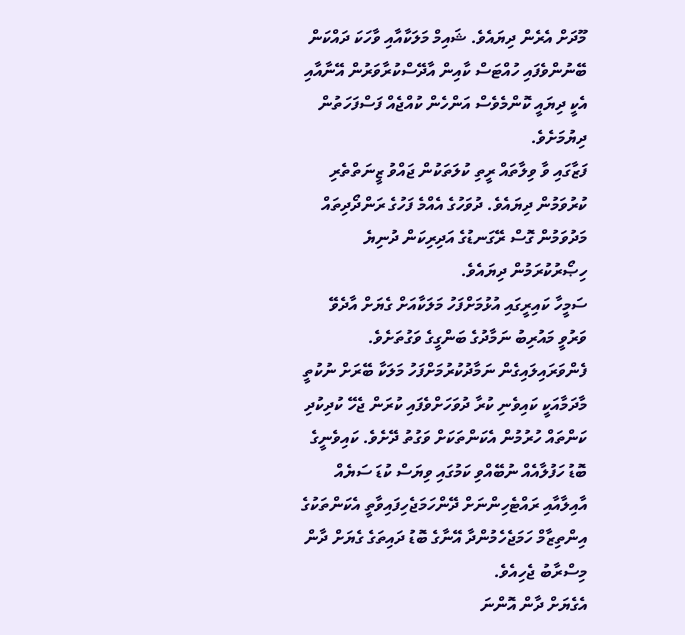މޫދަށް އެރެން ދިޔައެވެ. ޝައިމް މަލަކާއާއި ވާހަކަ ދައްކަން ބޭނުންވެފައި ހުއްޓަސް ކާއިން އާދޭސްކުރާވަރުން އޭނާއާއި އެކީ ދިޔައީ ކޮންމެވެސް އަންހެން ކުއްޖެއް ފަސްފަހަތުން ދިޔުމަށެވެ.
ފަޒާގައި ވާ ވިލާތައް ރީތި ކުލަތަކުން ޖައްވު ޒީނަތްތެރި ކުރުވަމުން ދިޔައެވެ. ދުވަހުގެ އެއްމެ ފަހުގެ ރަންދޯދިތައް މަދުވަމުން ގޮސް ރޭގަނޑުގެ އަދިރިކަން ދުނިޔެ ހިޞޯރުކުރަމުން ދިޔައެވެ.
ސަމީހާ ކައިރީގައި އުޅުމަށްފަހު މަލަކާއަށް ގެޔަށް އާދެވޭ ވަރުވީ މައުރިބު ނަމާދުގެ ބަންގީގެ ވަގުތަށެވެ. ފެންވަރައިލައިގެން ނަމާދުކުރުމަށްފަހު މަލަކާ ބޭރަށް ނުކުތީ މާދަމާއަކީ ކައިވެނި ކުރާ ދުވަހަށްވެފައި ކުރަން ޖެހޭ ކުދިކުދި ކަންތައް ހުރުމުން އެކަންތަކަށް ވަގުތު ދޭށެވެ. ކައިވެނީގެ ބޮޑު ހަފުލާއެއް ނުބޭއްވި ކަމުގައި ވިޔަސް ކުޑަ ސަޔެއް އާއިލާއާއި ރައްޓެހިންނަށް ދޭންހަމަޖެހިފައިވާތީ އެކަންތަކުގެ އިންތިޒާމް ހަމަޖެހެމުންދާ އޭނާގެ ބޮޑު ދައިތަގެ ގެޔަށް ދާން މިސްރާބު ޖެހިއެވެ.
އެގެޔަށް ދާން އޮންނަ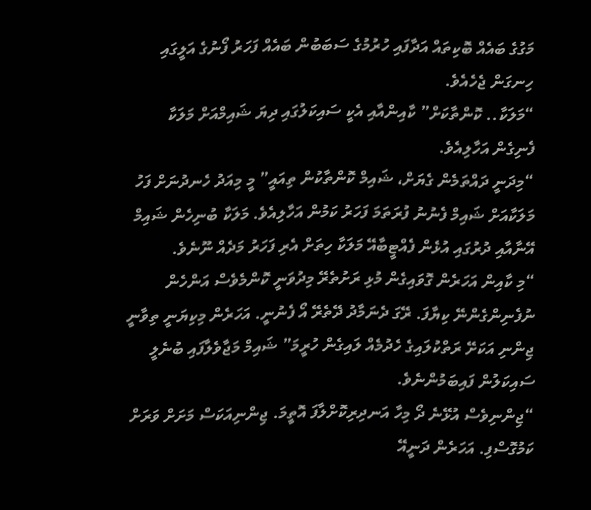މަގުގެ ބައެއް ބޮކިތައް އަދާފައި ހުރުމުގެ ސަބަބުން ބައެއް ފަހަރު ފޯނުގެ އަލީގައި ހިނގަން ޖެހެއެވެ.
“މަލަކާ.. ކޮންތާކަށް” ކާއިންއާއި އެކީ ސައިކަލުގައި ދިޔަ ޝައިމްއަށް މަލަކާ ފެނިގެން އަހާލިއެވެ.
“މިދަނީ ދައްތަމެން ގެޔަށް، ޝައިމް ކޮންތާކުން ތިއައީ” މީ މިއަދު ހެނދުނަށް ފަހު މަލަކާއަށް ޝައިމް ފެނުނު ފުރަތަމަ ފަހަރު ކަމުން އަހާލިއެވެ. މަލަކާ ބުނިހެން ޝައިމް އޭނާއާއި ދުރުގައި އުޅެން ފެއްޓީބާއޭ މަލަކާ ހިތަށް އެރި ފަހަރު މަދެއް ނޫނެވެ.
“މި ކާއިން އަހަރެން ގޮވައިގެން މުޅި ރަށުތެރޭ މިދުވަނީ ކޮންމެވެސް އަންހެން ނުފެނިންގެންނޭ ކިޔާފަ. ރޭގަ ދެނަމާދު ދޭތެރޭ އޯ ފެނުނީ. އަހަރެން މިކިޔަނީ ތިވާނީ ޖިންނި އަކަށޭ ރަތްކުލައިގެ ހެދުމެއް ލައިގެން ހުރީމަ” ޝައިމް މަޖާވެލާފައި ބުނެލީ ސައިކަލުން ފައިބަމުންނެވެ.
“ޖިންނިވެސް އުޅޭނެ ދޯ މިހާ އަނދިރިކޮށްލާފަ އޮތީމަ. ޖިންނިއަކަސް މަށަށް ވަރަށް ކަމުގޮސްފި. އަހަރެން ދަނީއޭ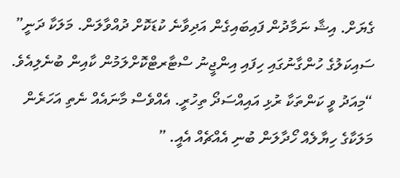ގެޔަށް. އިޝާ ނަމާދުން ފައިބައިގެން އަދިވާނެ ކުޑަކޮށް ދުއްވާލަން. މަލަކާ ދަނީ” ސައިކަލުގެ ހުންގާނުގައި ހިފައި އިންޖީނު ސްޓާރޓްކޮށްލަމުން ކާއިން ބުނެލިއެވެ.
“މިއަދު ވީ ކަންތަކާ ރުޅި އައިއްސަދޯ ތިހުރީ. އެއްވެސް މާނައެއް ނެތި އަހަރެން މަލަކާގެ ހިޔާލެއް ހޯދާލަން ބުނި އެއްޗެއް އެއީ. ”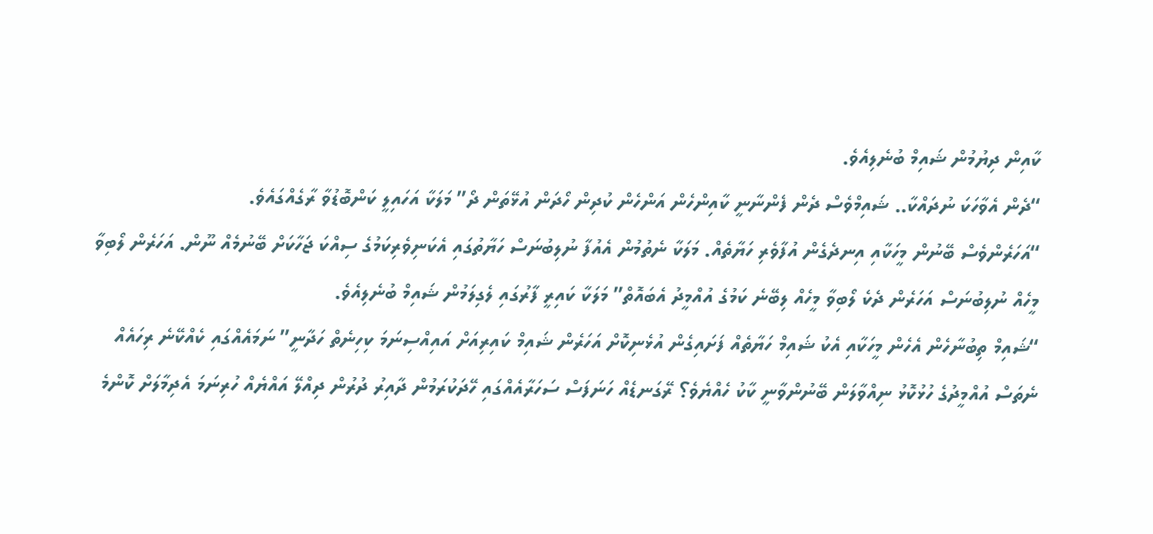ކާއިން ދިޔުމުން ޝައިމް ބުނެލިއެވެ.
“ދެން އެވާހަކަ ނުދައްކާ.. ޝައިމްވެސް ދެން ފެންނާނީ ކާއިންހެން އަންހެން ކުދިން ހޯދަން އުޅޭތަން ދޯ” މަލަކާ އަހައިލީ ކަންބޮޑުވާ ރާގެއްގައެވެ.
“އަހަރެންވެސް ބޭނުން މީހަކާއި އިނދެގެން އުފާވެރި ހަޔާތެއް. މަލަކާ ނެތުމުން އެއުފާ ނުލިބުނަސް ހަޔާތުގައި އެކަނިވެރިކަމުގެ ސިއްކަ ޖަހާކަށް ބޭނުމެއް ނޫން. އަހަރެން ލޯބިވާ މީހެއް ނުލިބުނަސް އަހަރެން ދެކެ ލޯބިވާ މީހެއް ލިބޭނެ ކަމުގެ އުއްމީދު އެބައޮތް” މަލަކާ ކައިރީ ފާރުގައި ލެގިލަމުން ޝައިމް ބުނެލިއެވެ.
“ޝައިމް ތިބުނާހެން އެހެން މީހަކާއި އެކު ޝައިމް ހަޔާތެއް ފަށައިގެން އުޅެނިކޮށް އަހަރެން ޝައިމް ކައިރިއަށް އައިއްސިނަމަ ކިހިނެތް ހަދާނީ” ނަމައެއްގައި ކެއްކޭނެ ރިހައެއް ނެތަސް އުއްމީދުގެ ހުޅުކޮޅު ނިއްވާލަން ބޭނުންވާނީ ކާކު ހެއްޔެވެ؟ ރޭގަނޑެއް ހަނަފަސް ސަހަރާއެއްގައި ހޭދަކުރަމުން ދާއިރު ދުރުން ދިއްލޭ އައްޔެއް ހުރިނަމަ އެދިމާލަށް ކޮންމެ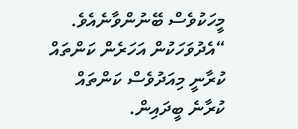މީހަކުވެސް ބޭނުންވާނެއެވެ.
“އެދުވަހަކުން އަހަރެން ކަންތައް ކުރާނީ މިއަދުވެސް ކަންތައް ކުރާނެ ބީދައިން.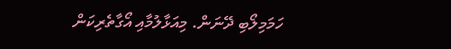ހަމަމިލޯބި ދޭނަން. މިއަޅާލުމާއި އޯގާތެރިކަން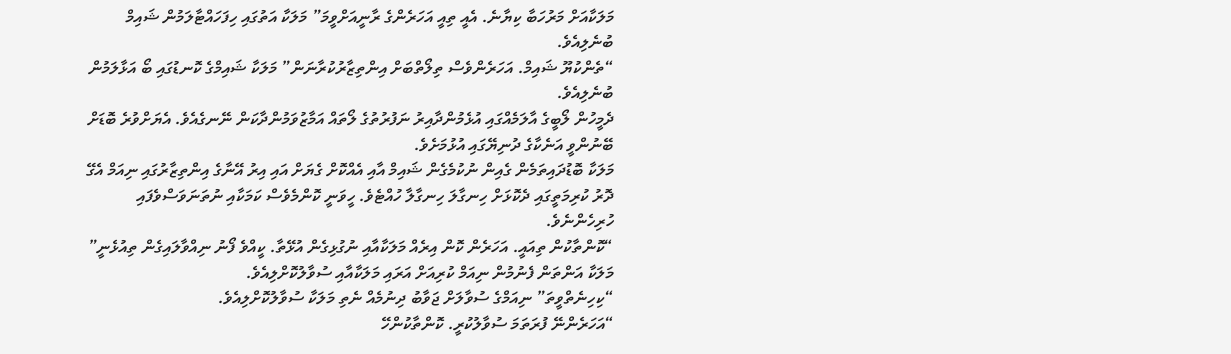މަލަކާއަށް މަރުހަބާ ކިޔާނެ. އެއީ ތިއީ އަހަރެންގެ ރާނީއަށްވީމަ” މަލަކާ އަތުގައި ހިފަހައްޓާލަމުން ޝައިމް ބުނެލިއެވެ.
“ތެންކުޔޫ ޝައިމް. އަހަރެންވެސް ތިލޯތްބަށް އިންތިޒާރުކުރާނަން” މަލަކާ ޝައިމްގެ ކޮނޑުގައި ބޯ އަޅާލަމުން ބުނެލިއެވެ.
ދެމީހުން ލޯބީގެ އާލަމެއްގައި އުޅެމުންދާއިރު ނަފުރުތުގެ ލޯތައް އަމާޒުވަމުންދާކަން ނޭނގެއެވެ. އެޔަށްވުރެ ބޮޑަށް ބޭނުންވީ އަނެކާގެ ދުނިޔޭގައި އުޅުމަށެވެ.
މަލަކާ ބޮޑުދައިތަމެން ގެއިން ނުކުމެގެން ޝައިމް އާއި އެއްކޮށް ގެޔަށް އައި އިރު އޭނާގެ އިންތިޒާރުގައި ނިއަމް އެގޭ ދޮރު ކުރިމަތީގައި ދެކޮޅަށް ހިނގާލަ ހިނގާލާ ހުއްޓެވެ. ހީވަނީ ކޮންމެވެސް ކަމަކާއި ނުތަނަވަސްވެފައި ހުރިހެންނެވެ.
“ކޮންތާކުން ތިއައީ. އަހަރެން ކޮން އިރެއް މަލަކާއާއި ނުގުޅިގެން އުޅޭތާ. ކީއްވެ ފޯނު ނިއްވާލައިގެން ތިއުޅެނީ” މަލަކާ އަންތަން ފެނުމުން ނިއަމް ކުރިއަށް އަރައި މަލަކާއާއި ސުވާލުކޮށްލިއެވެ.
“ކިހިނެތްވީތަ” ނިއަމްގެ ސުވާލަށް ޖަވާބު ދިނުމެއް ނެތި މަލަކާ ސުވާލުކޮށްލިއެވެ.
“އަހަރެންނޭ ފުރަތަމަ ސުވާލުކުރީ. ކޮންތާކުންހޭ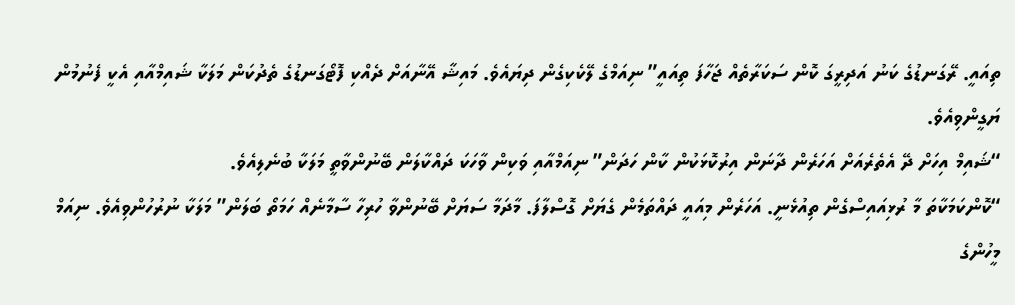ތިއައީ. ރޭގަނޑުގެ ކަނު އަދިރީގަ ކޮން ސަކަރާތެއް ޖަހާފަ ތިއައީ” ނިއަމްގެ ލޭކެކިގެން ދިޔައެވެ. މައިޝާ އޭނާއަށް ދެއްކި ފޮޓޯގަނޑުގެ ތެދުކަން މަލަކާ ޝައިމްއާއި އެކީ ފެނުމުން ޔަގީންވިއެވެ.
“ޝައިމް އިހަށް ދޭ އެތެރެއަށް އަހަރެން ދާނަން އިރުކޮޅަކުން ކާން ހަދަން” ނިއަމްއާއި ވަކިން ވާހަކަ ދައްކާލަން ބޭނުންވާތީ މަލަކާ ބުނެލިއެވެ.
“ކޮންކަމަކާތަ މާ ރުޅިއައިސްގެން ތިއުޅެނީ. އަހަރެން މިއައީ ދައްތަމެން ގެޔަށް ގޮސްލާފަ. މާދަމާ ސަޔަށް ބޭނުންވާ ހުރިހާ ސާމާނެއް ހަމަތޯ ބަލަން” މަލަކާ ނުރުހުންވިއެވެ. ނިއަމް މީހުންގެ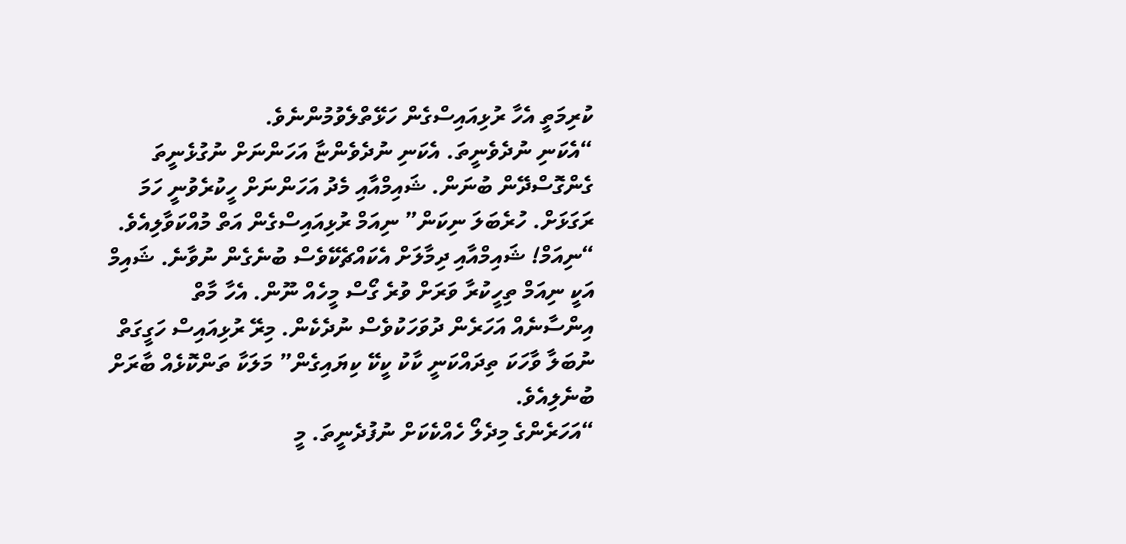ކުރިމަތީ އެހާ ރުޅިއައިސްގެން ހަޅޭތްލެވުމުންނެވެ.
“އެކަނި ނުދެވެނީތަ. އެކަނި ނުދެވެންޏާ އަހަންނަށް ނުގުޅެނީތަ ގެންގޮސްދޭން ބުނަން. ޝައިމްއާއި މެދު އަހަންނަށް ހީކުރެވުނީ ހަމަ ރަގަޅަށް. ހުރެބަލަ ނިކަން” ނިއަމް ރުޅިއައިސްގެން އަތް މުއްކަވާލިއެވެ.
“ނިއަމް! ޝައިމްއާއި ދިމާލަށް އެކައްޗެކޭވެސް ބުނެގެން ނުވާނެ. ޝައިމް އަކީ ނިއަމް ތިހީކުރާ ވަރަށް ވުރެ ގޯސް މީހެއް ނޫން. އެހާ މާތް އިންސާނެއް އަހަރެން ދުވަހަކުވެސް ނުދެކެން. މިރޭ ރުޅިއައިސް ހަގީގަތް ނުބަލާ ވާހަކަ ތިދައްކަނީ ކާކު ކީކޭ ކިޔައިގެން” މަލަކާ ތަންކޮޅެއް ބާރަށް ބުނެލިއެވެ.
“އަހަރެންގެ މިދެލޯ ހެއްކެކަށް ނުފުދެނީތަ. މީ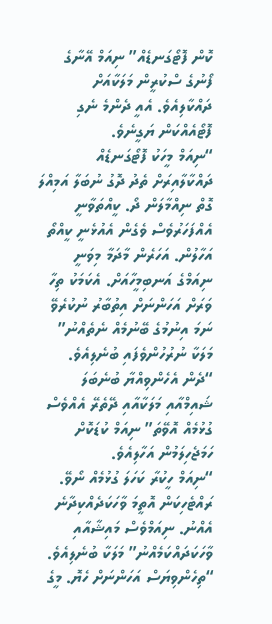ކޮން ފޮޓޯގަނޑެއް” ނިއަމް އޭނާގެ ފޯނުގެ ސްކުރީން މަލަކާއަށް ދައްކާލިއެވެ. އެއީ ދެންމެ ނެގި ފޮޓޯއެއްކަން ޔަގީނެވެ.
“ނިއަމް މީހަކު ފޮޓޯގަނޑެއް ދައްކާލާއިރަށް ތެދު ދޮގު ނުބަލާ އަމިއްލަ ގޮތް ނިއްމާލަން ދޯ. ކީއްތަވާނީ އެއްފަހަރުވެސް ވެގެން އެއުޅެނީ ކީއްތޯ އަހާލުން. އަހަރެން މާދަމާ މިވަނީ ނިއަމްގެ އަނބިމީހާއަށް. އެކަމަކު ތިހާ ވަރަށް އަހަންނަށް އިތުބާރު ނުކުރެވޭ ނަމަ އިނުމުގެ ބޭނުމެއް ނެތެއްނު” މަލަކާ ނުރުހުންވެފައި ބުނެލިއެވެ.
“ދެން އެހެންވިއްޔާ ބުނެބަލަ ޝައިމްއާއި މަލަކާއާއި ދޭތެރޭ އެއްވެސް ގުޅުމެއް އޮވޭތަ” ނިއަމް ކުޑަކޮށް ހަމަޖެހިލަމުން އަހާލިއެވެ.
“ނިއަމް ހީކުރާ ކަހަލަ ގުޅުމެއް ނޯވޭ. ރައްޓެހިކަން އޮތީމަ ވާހަކަދެއްކިދާނެ އެއްނު. ނިއަމްވެސް މައިޝާއާއި ވާހަކަދައްކަމެއްނު” މަލަކާ ބުނެލިއެވެ.
“ތިހެންވިޔަސް އަހަންނަށް ހެޔޮ. މީގެ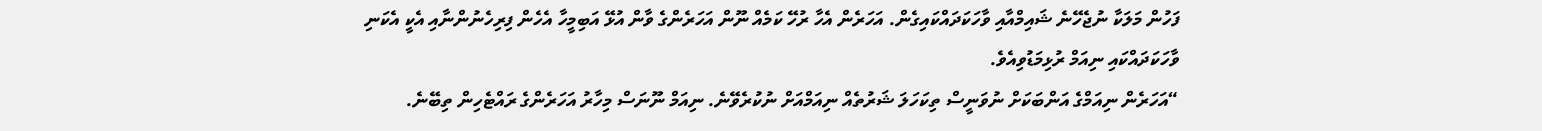ފަހުން މަލަކާ ނުޖެހޭނެ ޝައިމްއާއި ވާހަކަދައްކައިގެން. އަހަރެން އެހާ ރުހޭ ކަމެއް ނޫން އަހަރެންގެ ވާން އުޅޭ އަބިމީހާ އެހެން ފިރިހެނުންނާއި އެކީ އެކަނި ވާހަކަދައްކައި ނިއަމް ރުޅިމަޑުވިއެވެ.
“އަހަރެން ނިއަމްގެ އަންބަކަށް ނުވަނީސް ތިކަހަލަ ޝަރުތެއް ނިއަމްއަށް ނުކުރެވޭނެ. ނިއަމް ނޫނަސް މިހާރު އަހަރެންގެ ރައްޓެހިން ތިބޭނެ.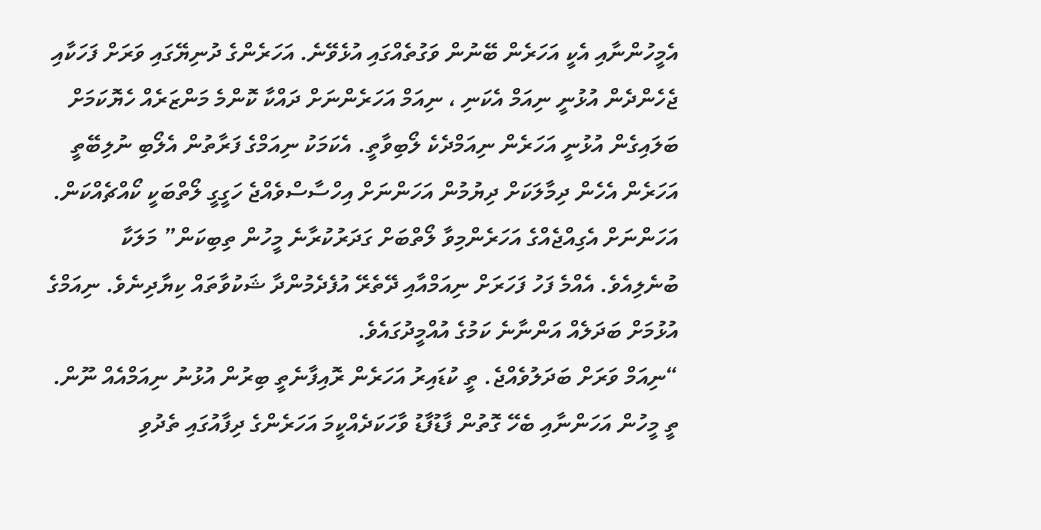އެމީހުންނާއި އެކީ އަހަރެން ބޭނުން ވަގުތެއްގައި އުޅެވޭނެ. އަހަރެންގެ ދުނިޔޭގައި ވަރަށް ފަހަކާއި ޖެހެންދެން އުޅުނީ ނިއަމް އެކަނި ، ނިއަމް އަހަރެންނަށް ދައްކާ ކޮންމެ މަންޒަރެއް ހެޔޮކަމަށް ބަލައިގެން އުޅުނީ އަހަރެން ނިއަމްދެކެ ލޯބިވާތީ. އެކަމަކު ނިއަމްގެ ފަރާތުން އެލޯބި ނުލިބޭތީ އަހަރެން އެހެން ދިމާލަކަށް ދިޔުމުން އަހަންނަށް އިހްސާސްވެއްޖެ ހަގީގީ ލޯތްބަކީ ކޯއްޗެއްކަން. އަހަންނަށް އެގިއްޖެއްގެ އަހަރެންމިވާ ލޯތްބަށް ގަދަރުކުރާނެ މީހުން ތިބިކަން” މަލަކާ ބުނެލިއެވެ. އެއްމެ ފަހު ފަހަރަށް ނިއަމްއާއި ދޭތެރޭ އުފެދެމުންދާ ޝަކުވާތައް ކިޔާދިނެވެ. ނިއަމްގެ އުޅުމަށް ބަދަލެއް އަންނާނެ ކަމުގެ އުއްމީދުގައެވެ.
“ނިއަމް ވަރަށް ބަދަލުވެއްޖެ. ތީ ކުޑައިރު އަހަރެން ރޮއިފާނެތީ ބިރުން އުޅުނު ނިއަމްއެއް ނޫން. ތީ މީހުން އަހަންނާއި ބެހޭ ގޮތުން ފާޑުފާޑު ވާހަކަދެއްކީމަ އަހަރެންގެ ދިފާއުގައި ތެދުވި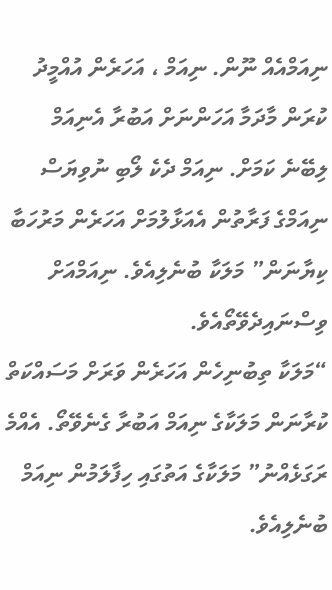ނިއަމްއެއް ނޫން. ނިއަމް ، އަހަރެން އުއްމީދު ކުރަން މާދަމާ އަހަންނަށް އަބުރާ އެނިއަމް ލިބޭނެ ކަމަށް. ނިއަމް ދެކެ ލޯބި ނުވިޔަސް ނިއަމްގެ ފަރާތުން އެއަޅާލުމަށް އަހަރެން މަރުހަބާ ކިޔާނަން” މަލަކާ ބުނެލިއެވެ. ނިއަމްއަށް ވިސްނައިދެވޭތޯއެވެ.
“މަލަކާ ތިބުނިހެން އަހަރެން ވަރަށް މަސައްކަތް ކުރާނަން މަލަކާގެ ނިއަމް އަބުރާ ގެނެވޭތޯ. އެއްމެ ރަގަޅެއްނު” މަލަކާގެ އަތުގައި ހިފާލަމުން ނިއަމް ބުނެލިއެވެ.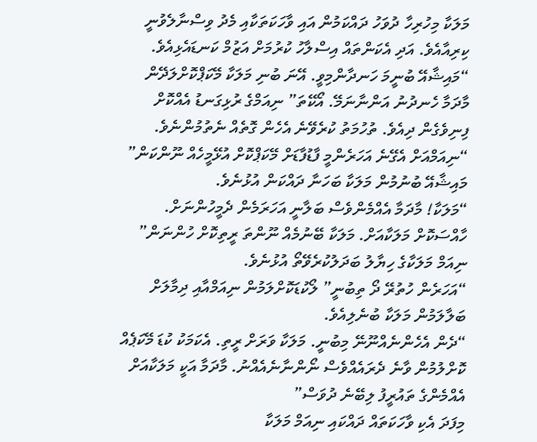މަލަކާ މިހުރިހާ ދުވަހު ދައްކަމުން އައި ވާހަކަތަކާއި މެދު ވިސްނާލެވުނީ ކިރިއާއެވެ. އަދި އެކަންތައް އިސްލާހު ކުރުމަށް އަޒުމް ކަނޑައެޅިއެވެ.
“މައިޝާއޭ ބުނީމަ ހަނދާންމިވީ. އޭނަ ބުނި މަލަކާ މޭކަޕްކޮށްލަދޭން މާދަމާ ހެނދުނު އަންނާނަމޭ. އޯކޭތަ” ނިއަމްގެ ރުޅިގަނޑު އެއްކޮށް ފިނިވެގެން ދިއެވެ. ތުހުމަތު ކުރެވޭނެ އެހެން ގޮތެއް ނެތުމުންނެވެ.
“ނިއަމްއަށް އެގޭނެ އަހަރެންމީ ފާޑުފާޑަށް މޭކަޕްކޮށް އުޅޭމީހެއް ނޫންކަން” މައިޝާއޭ ބުނުމުން މަލަކާ ބަހަނާ ދައްކަން އުޅުނެވެ.
“މަލަކާ! މާދަމާ އެއްމެންވެސް ބަލާނީ އަހަރަމެން ދެމީހުންނަށް. ހާއްސަކޮށް މަލަކާއަށް. މަލަކާ ބޭނުމެއް ނޫންތަ ރީތިކޮށް ހުންނަން” ނިއަމް މަލަކާގެ ހިޔާލު ބަދަލުކުރެވޭތޯ އުޅުނެވެ.
“އަހަރެން ހުތުރޭ ދޯ ތިބުނީ” ލޯކުޑަކޮށްލަމުން ނިއަމްއާއި ދިމާލަށް ބަލާލަމުން މަލަކާ ބުނެލިއެވެ.
“ދެން އެހެންނެއްނޫނޭ މިބުނީ. މަލަކާ ވަރަށް ރީތި. އެކަމަކު ކުޑަ މޭކަޕެއް ކޮށްލުމުން ވާނެ ދެރައެއްވެސް ނޯންނާނެއެއްނު. މާދަމާ އަކީ މަލަކާއަށް އެއްމެންގެ ތައުރީފު ލިބޭނެ ދުވަސް”
މިފަދަ އެކި ވާހަކަތައް ދައްކައި ނިއަމް މަލަކާ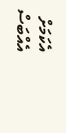އެކަމަށް އެއްބަސް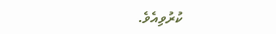ކުރުވިއެވެ.